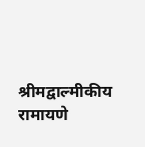श्रीमद्वाल्मीकीय रामायणे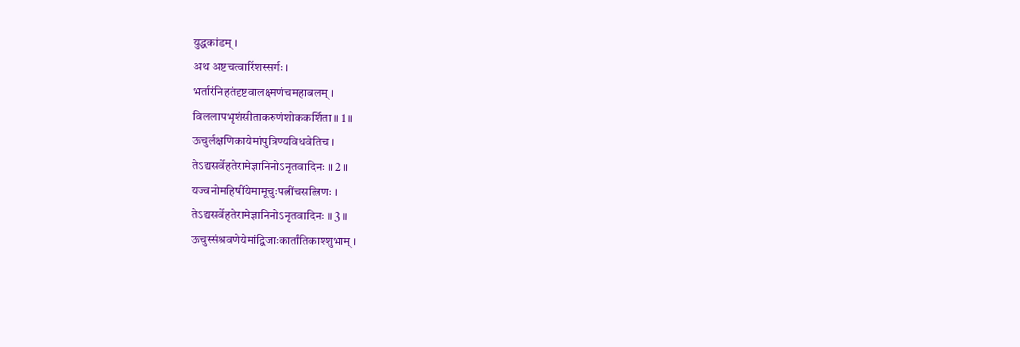युद्धकांडम् ।
अथ अष्टचत्वारिंशस्सर्गः ।
भर्तारंनिहतंदृष्टवालक्ष्मणंचमहाबलम् ।
विललापभृशंसीताकरुणंशोककर्शिता ॥ 1 ॥
ऊचुर्लक्षणिकायेमांपुत्रिण्यविधवेतिच ।
तेऽद्यसर्वेहतेरामेज्ञानिनोऽनृतवादिनः ॥ 2 ॥
यज्वनोमहिषींयेमामूचुःपत्नींचसत्त्रिणः ।
तेऽद्यसर्वेहतेरामेज्ञानिनोऽनृतवादिनः ॥ 3 ॥
ऊचुस्संश्रवणेयेमांद्विजाःकार्तांतिकाश्शुभाम् ।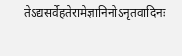तेऽद्यसर्वेहतेरामेज्ञानिनोऽनृतवादिनः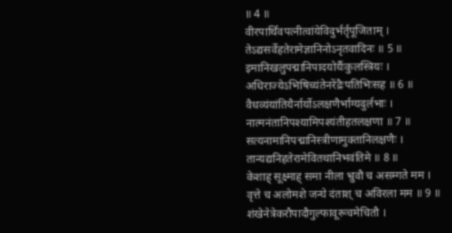॥ 4 ॥
वीरपार्थिवपत्नीत्वांयेविदुर्भर्तृपूजिताम् ।
तेऽद्यसर्वेहतेरामेज्ञानिनोऽनृतवादिनः ॥ 5 ॥
इमानिखलुपद्मानिपादयोर्यैःकुलस्त्रियः ।
अधिराज्येऽभिषिच्यंतेनरेंद्रैःपतिभिःसह ॥ 6 ॥
वैधव्यंयांतियैर्नार्योऽलक्षणैर्भाग्यदुर्लभाः ।
नात्मनंतानिपश्यामिपश्यंतीहतलक्षणा ॥ 7 ॥
सत्यनामानिपद्मानिस्त्रीणामुक्तानिलक्षणैः ।
तान्यद्यनिहतेरामेवितथानिभवंतिमे ॥ 8 ॥
केशाह् सूक्ष्माह् समा नीला भ्रुवौ च असम्गते मम ।
वृत्ते च अलोमशे जन्घे दंताश् च अविरला मम ॥ 9 ॥
शंखेनेत्रेकरौपादौगुल्फावूरूचमेचितौ ।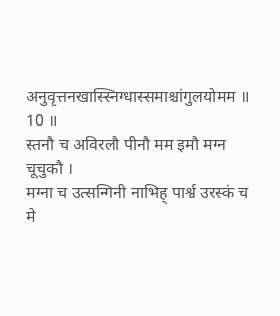अनुवृत्तनखास्स्निग्धास्समाश्चांगुलयोमम ॥ 10 ॥
स्तनौ च अविरलौ पीनौ मम इमौ मग्न चूचुकौ ।
मग्ना च उत्सन्गिनी नाभिह् पार्श्व उरस्कं च मे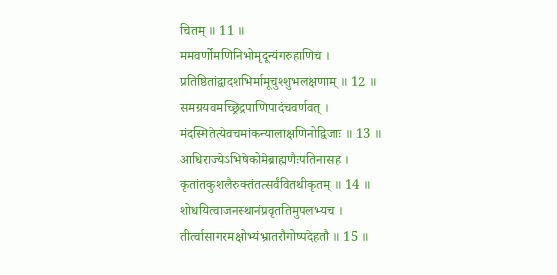चितम् ॥ 11 ॥
ममवर्णोमणिनिभोमृदून्यंगरुहाणिच ।
प्रतिष्ठितांद्वादशभिर्मामूचुश्शुभलक्षणाम् ॥ 12 ॥
समग्रयवमच्छ्रिद्रपाणिपादंचवर्णवत् ।
मंदस्मितेत्येवचमांकन्यालाक्षणिनोद्विजाः ॥ 13 ॥
आधिराज्येऽभिषेकोमेब्राह्मणैःपतिनासह ।
कृतांतकुशलैरुक्तंतत्सर्वंवितथीकृतम् ॥ 14 ॥
शोधयित्वाजनस्थानंप्रवृततिमुपलभ्यच ।
तीर्त्वासागरमक्षोभ्यंभ्रातरौगोष्पदेहतौ ॥ 15 ॥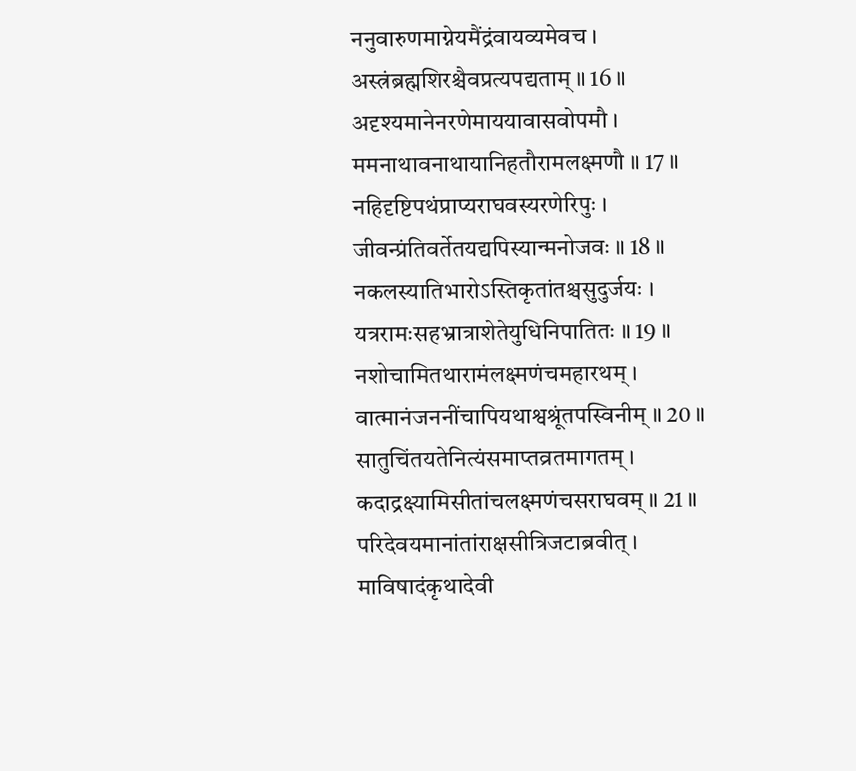ननुवारुणमाग्नेयमैंद्रंवायव्यमेवच ।
अस्त्रंब्रह्मशिरश्चैवप्रत्यपद्यताम् ॥ 16 ॥
अदृश्यमानेनरणेमाययावासवोपमौ ।
ममनाथावनाथायानिहतौरामलक्ष्मणौ ॥ 17 ॥
नहिदृष्टिपथंप्राप्यराघवस्यरणेरिपुः ।
जीवन्प्रंतिवर्तेतयद्यपिस्यान्मनोजवः ॥ 18 ॥
नकलस्यातिभारोऽस्तिकृतांतश्चसुदुर्जयः ।
यत्ररामःसहभ्रात्राशेतेयुधिनिपातितः ॥ 19 ॥
नशोचामितथारामंलक्ष्मणंचमहारथम् ।
वात्मानंजननींचापियथाश्वश्रूंतपस्विनीम् ॥ 20 ॥
सातुचिंतयतेनित्यंसमाप्तव्रतमागतम् ।
कदाद्रक्ष्यामिसीतांचलक्ष्मणंचसराघवम् ॥ 21 ॥
परिदेवयमानांतांराक्षसीत्रिजटाब्रवीत् ।
माविषादंकृथादेवी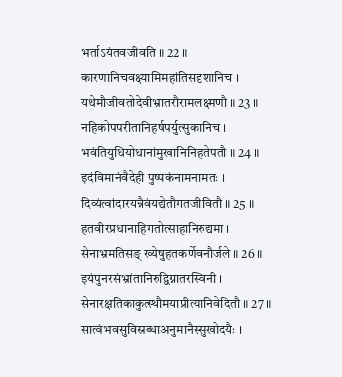भर्ताऽयंतवजीवति ॥ 22 ॥
कारणानिचवक्ष्यामिमहांतिसदृशानिच ।
यथेमौजीवतोदेवीभ्रातरौरामलक्ष्मणौ ॥ 23 ॥
नहिकोपपरीतानिहर्षपर्युत्सुकानिच ।
भवंतियुधियोधानांमुखानिनिहतेपतौ ॥ 24 ॥
इदंविमानंवैदेही पुष्पकंनामनामतः ।
दिव्यंत्वांदारयन्नैवंयद्येतौगतजीवितौ ॥ 25 ॥
हतवीरप्रधानाहिगतोत्साहानिरुद्यमा ।
सेनाभ्रमतिसङ् ख्येषुहतकर्णेवनौर्जले ॥ 26 ॥
इयंपुनरसंभ्रांतानिरुद्विग्नातरस्विनी ।
सेनारक्षतिकाकुत्स्थौमयाप्रीत्यानिवेदितौ ॥ 27 ॥
सात्वंभवसुविस्रब्धाअनुमानैस्सुखोदयैः ।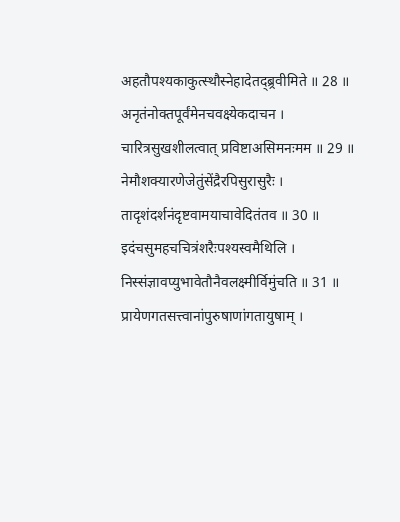अहतौपश्यकाकुत्स्थौस्नेहादेतद्ब्र्रवीमिते ॥ 28 ॥
अनृतंनोक्तपूर्वंमेनचवक्ष्येकदाचन ।
चारित्रसुखशीलत्वात् प्रविष्टाअसिमनःमम ॥ 29 ॥
नेमौशक्यारणेजेतुंसेंद्रैरपिसुरासुरैः ।
तादृशंदर्शनंदृष्टवामयाचावेदितंतव ॥ 30 ॥
इदंचसुमहचचित्रंशरैःपश्यस्वमैथिलि ।
निस्संज्ञावप्युभावेतौनैवलक्ष्मीर्विमुंचति ॥ 31 ॥
प्रायेणगतसत्त्वानांपुरुषाणांगतायुषाम् ।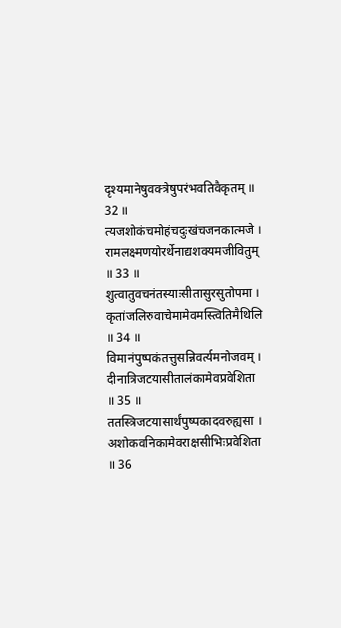दृश्यमानेषुवक्त्रेषुपरंभवतिवैकृतम् ॥ 32 ॥
त्यजशोकंचमोहंचदुःखंचजनकात्मजे ।
रामलक्ष्मणयोरर्थेनाद्यशक्यमजीवितुम् ॥ 33 ॥
शुत्वातुवचनंतस्याःसीतासुरसुतोपमा ।
कृतांजलिरुवाचेमामेवमस्त्वितिमैथिलि ॥ 34 ॥
विमानंपुष्पकंतत्तुसन्निवर्त्यमनोजवम् ।
दीनात्रिजटयासीतालंकामेवप्रवेशिता ॥ 35 ॥
ततस्त्रिजटयासार्थंपुष्पकादवरुह्यसा ।
अशोकवनिकामेवराक्षसीभिःप्रवेशिता ॥ 36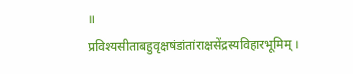॥
प्रविश्यसीताबहुवृक्षषंडांतांराक्षसेंद्रस्यविहारभूमिम् ।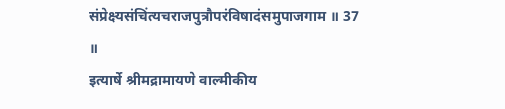संप्रेक्ष्यसंचिंत्यचराजपुत्रौपरंविषादंसमुपाजगाम ॥ 37 ॥
इत्यार्षे श्रीमद्रामायणे वाल्मीकीय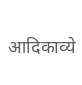आदिकाव्ये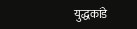युद्धकांडे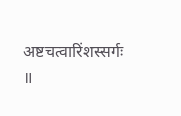अष्टचत्वारिंशस्सर्गः ॥